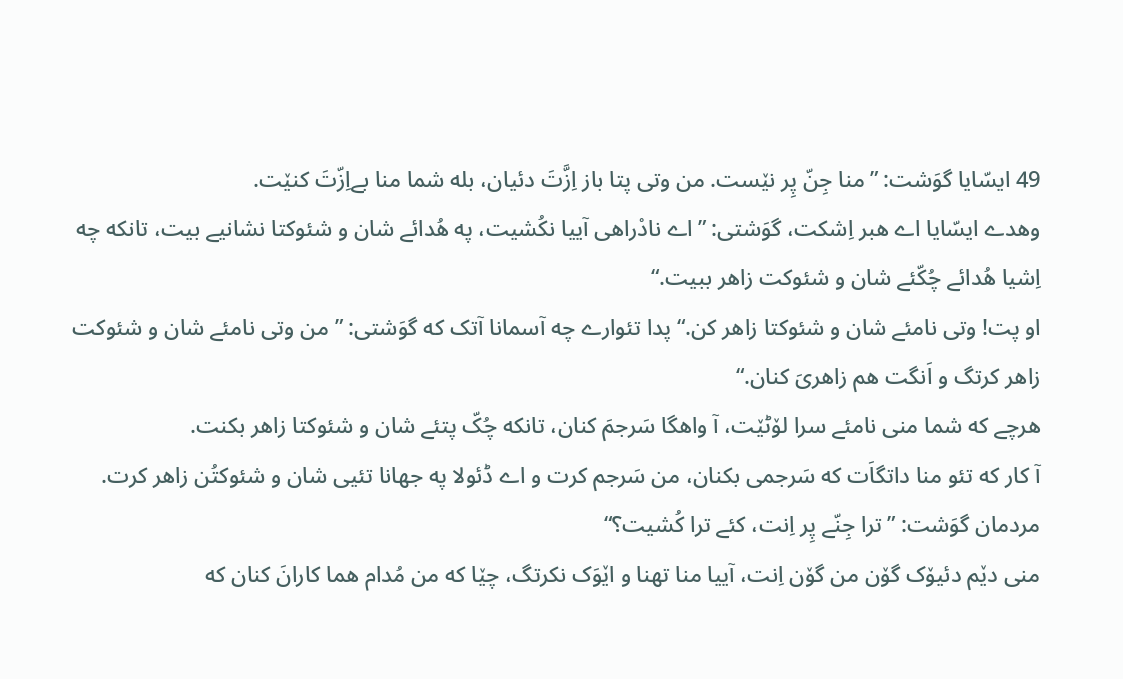49 ایسّایا گوَشت: ”منا جِنّ پِر نێست. من وتی پتا باز اِزَّتَ دئیان، بله شما منا بےاِزّتَ کنێت.
وهدے ایسّایا اے هبر اِشکت، گوَشتی: ”اے نادْراهی آییا نکُشیت، په هُدائے شان و شئوکتا نشانیے بیت، تانکه چه اِشیا هُدائے چُکّئے شان و شئوکت زاهر ببیت.“
او پت! وتی نامئے شان و شئوکتا زاهر کن.“ پدا تئوارے چه آسمانا آتک که گوَشتی: ”من وتی نامئے شان و شئوکت زاهر کرتگ و اَنگت هم زاهریَ کنان.“
هرچے که شما منی نامئے سرا لۆٹێت، آ واهگا سَرجمَ کنان، تانکه چُکّ پتئے شان و شئوکتا زاهر بکنت.
آ کار که تئو منا داتگاَت که سَرجمی بکنان، من سَرجم کرت و اے ڈئولا په جهانا تئیی شان و شئوکتُن زاهر کرت.
مردمان گوَشت: ”ترا جِنّے پِر اِنت، کئے ترا کُشیت؟“
منی دێم دئیۆک گۆن من گۆن اِنت، آییا منا تهنا و اێوَک نکرتگ، چێا که من مُدام هما کارانَ کنان که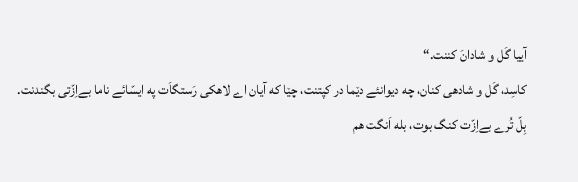آییا گَل و شادانَ کننت.“
کاسِد، گَل و شادهی کنان، چه دیوانئے دێما در کپتنت، چێا که آیان اے لاهکی رَستگاَت په ایسّائے ناما بےاِزّتی بگندنت.
بِلّ تُرے بےاِزّت کنگ بوت، بله اَنگت هم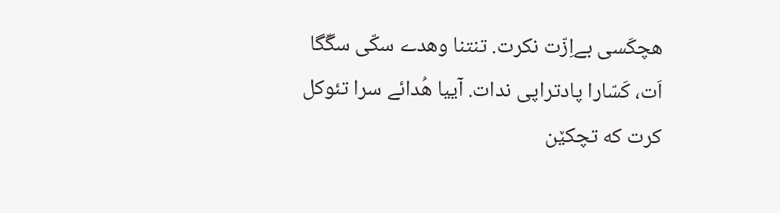هچکَسی بےاِزّت نکرت. تنتنا وهدے سکّی سگّگا اَت، کَسّارا پادتراپی ندات. آییا هُدائے سرا تئوکل کرت که تچکێن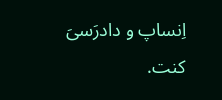اِنساپ و دادرَسیَ کنت.